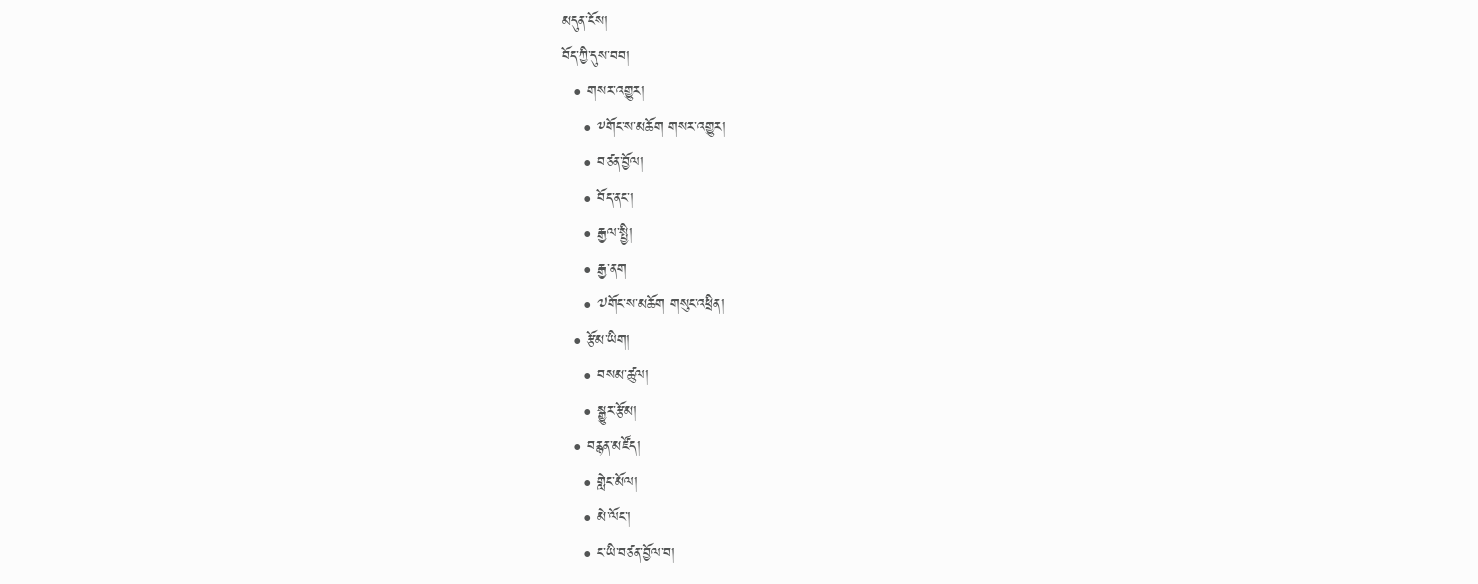མདུན་ངོས།
བོད་ཀྱི་དུས་བབ།
  • གསར་འགྱུར།
    • ༸གོང་ས་མཆོག གསར་འགྱུར།
    • བཙན་བྱོལ།
    • བོད་ནང་།
    • རྒྱལ་སྤྱི།
    • རྒྱ་ནག
    • ༧གོང་ས་མཆོག གསུང་འཕྲིན།
  • རྩོམ་ཡིག།
    • བསམ་ཚུལ།
    • སྒྱུར་རྩོམ།
  • བརྙན་མཛོད།
    • གླེང་མོལ།
    • མེ་ལོང་།
    • ང་ཡི་བཙན་བྱོལ་བ།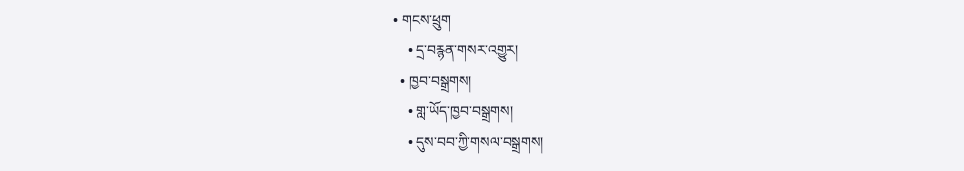• གངས་ཕྲུག
    • དྲ་བརྙན་གསར་འགྱུར།
  • ཁྱབ་བསྒྲགས།
    • གླ་ཡོད་ཁྱབ་བསྒྲགས།
    • དུས་བབ་ཀྱི་གསལ་བསྒྲགས།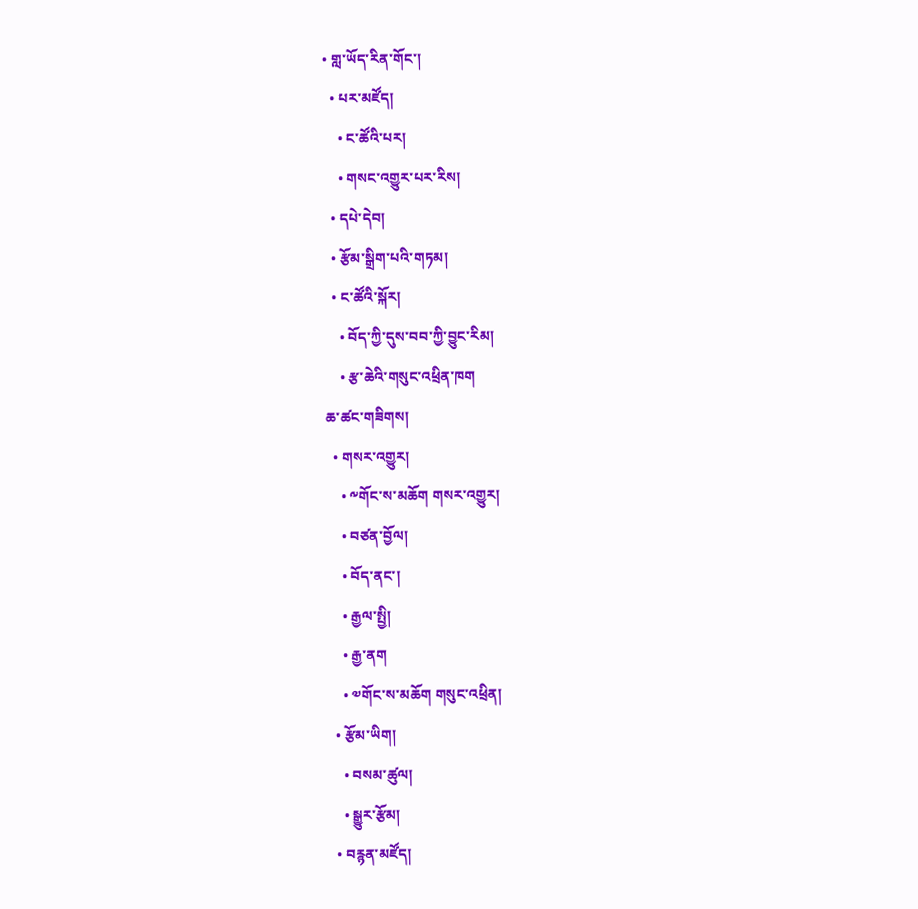• གླ་ཡོད་རིན་གོང་།
  • པར་མཛོད།
    • ང་ཚོའི་པར།
    • གསང་འགྱུར་པར་རིས།
  • དཔེ་དེབ།
  • རྩོམ་སྒྲིག་པའི་གཏམ།
  • ང་ཚོའི་སྐོར།
    • བོད་ཀྱི་དུས་བབ་ཀྱི་བྱུང་རིམ།
    • རྩ་ཆེའི་གསུང་འཕྲིན་ཁག
ཆ་ཚང་གཟིགས།
  • གསར་འགྱུར།
    • ༸གོང་ས་མཆོག གསར་འགྱུར།
    • བཙན་བྱོལ།
    • བོད་ནང་།
    • རྒྱལ་སྤྱི།
    • རྒྱ་ནག
    • ༧གོང་ས་མཆོག གསུང་འཕྲིན།
  • རྩོམ་ཡིག།
    • བསམ་ཚུལ།
    • སྒྱུར་རྩོམ།
  • བརྙན་མཛོད།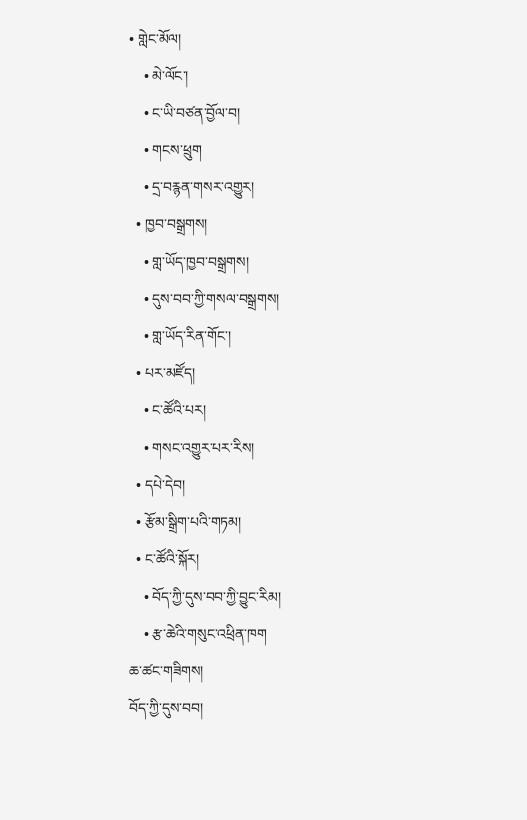• གླེང་མོལ།
    • མེ་ལོང་།
    • ང་ཡི་བཙན་བྱོལ་བ།
    • གངས་ཕྲུག
    • དྲ་བརྙན་གསར་འགྱུར།
  • ཁྱབ་བསྒྲགས།
    • གླ་ཡོད་ཁྱབ་བསྒྲགས།
    • དུས་བབ་ཀྱི་གསལ་བསྒྲགས།
    • གླ་ཡོད་རིན་གོང་།
  • པར་མཛོད།
    • ང་ཚོའི་པར།
    • གསང་འགྱུར་པར་རིས།
  • དཔེ་དེབ།
  • རྩོམ་སྒྲིག་པའི་གཏམ།
  • ང་ཚོའི་སྐོར།
    • བོད་ཀྱི་དུས་བབ་ཀྱི་བྱུང་རིམ།
    • རྩ་ཆེའི་གསུང་འཕྲིན་ཁག
ཆ་ཚང་གཟིགས།
བོད་ཀྱི་དུས་བབ།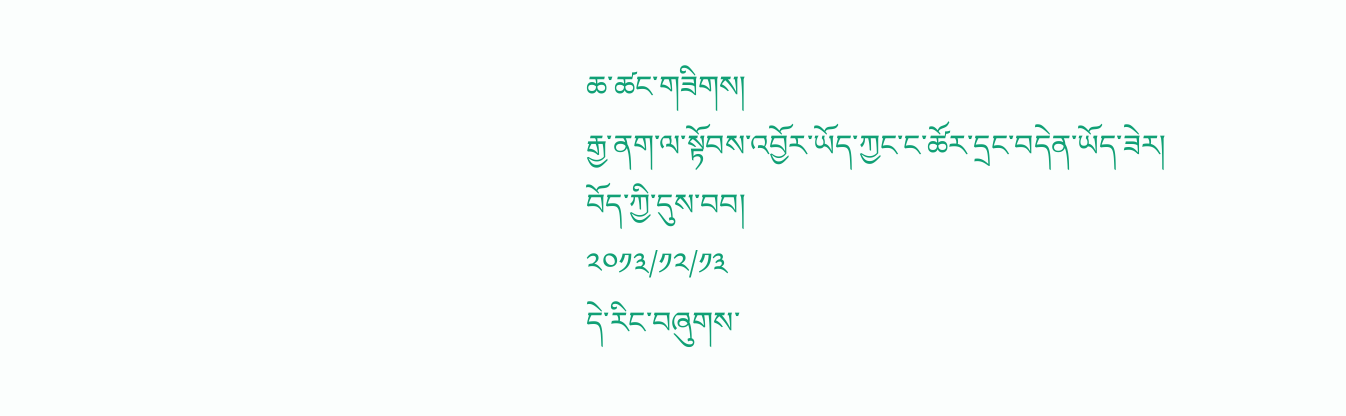ཆ་ཚང་གཟིགས།
རྒྱ་ནག་ལ་སྟོབས་འབྱོར་ཡོད་ཀྱང་ང་ཚོར་དྲང་བདེན་ཡོད་ཟེར།
བོད་ཀྱི་དུས་བབ།
༢༠༡༣/༡༢/༡༣
དེ་རིང་བཞུགས་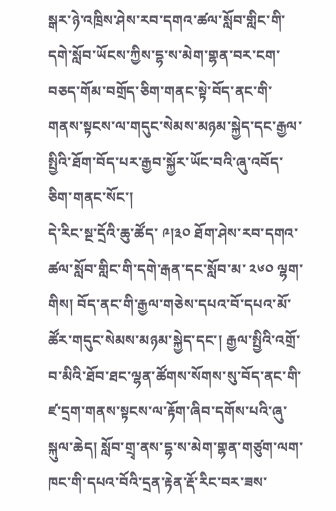སྒར་ཉེ་འཁྲིས་ཤེས་རབ་དགའ་ཚལ་སློབ་གླིང་གི་དགེ་སློབ་ཡོངས་ཀྱིས་དྷ་ས་མེག་གྷན་བར་ངག་བཅད་གོམ་བགྲོད་ཅིག་གནང་སྟེ་བོད་ནང་གི་གནས་སྟངས་ལ་གདུང་སེམས་མཉམ་སྐྱེད་དང་རྒྱལ་སྤྱིའི་ཐོག་བོད་པར་རྒྱབ་སྐྱོར་ཡོང་བའི་ཞུ་འབོད་ཅིག་གནང་སོང་།
དེ་རིང་སྔ་དྲོའི་ཆུ་ཚོད་ ༩།༣༠ ཐོག་ཤེས་རབ་དགའ་ཚལ་སློབ་གླིང་གི་དགེ་རྒན་དང་སློབ་མ་ ༢༦༠ ལྷག་གིས། བོད་ནང་གི་རྒྱལ་གཅེས་དཔའ་བོ་དཔའ་མོ་ཚོར་གདུང་སེམས་མཉམ་སྐྱེད་དང་། རྒྱལ་སྤྱིའི་འགྲོ་བ་མིའི་ཐོབ་ཐང་ལྷན་ཚོགས་སོགས་སུ་བོད་ནང་གི་ཛ་དྲག་གནས་སྟངས་ལ་རྟོག་ཞིབ་དགོས་པའི་ཞུ་སྐུལ་ཆེད། སློབ་གྲྭ་ནས་དྷ་ས་མེག་གྷན་གཙུག་ལག་ཁང་གི་དཔའ་བོའི་དྲན་རྟེན་རྡོ་རིང་བར་ཟས་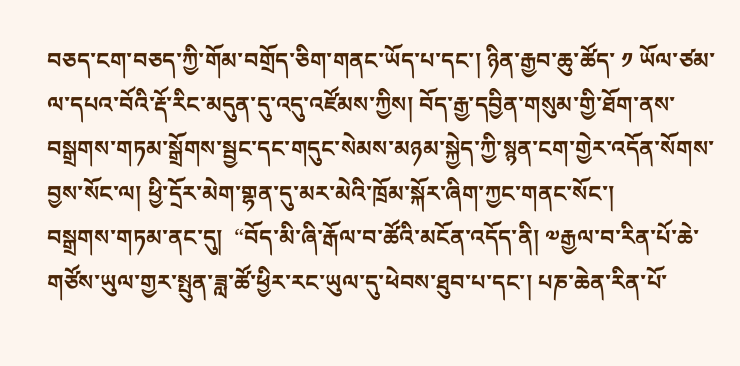བཅད་ངག་བཅད་ཀྱི་གོམ་བགྲོད་ཅིག་གནང་ཡོད་པ་དང་། ཉིན་རྒྱབ་ཆུ་ཚོད་ ༡ ཡོལ་ཙམ་ལ་དཔའ་བོའི་རྡོ་རིང་མདུན་དུ་འདུ་འཛོམས་ཀྱིས། བོད་རྒྱ་དབྱིན་གསུམ་གྱི་ཐོག་ནས་བསྒྲགས་གཏམ་སྒྲོགས་སྦྱང་དང་གདུང་སེམས་མཉམ་སྐྱེད་ཀྱི་སྙན་ངག་གྱེར་འདོན་སོགས་བྱས་སོང་ལ། ཕྱི་དྲོར་མེག་གྷན་དུ་མར་མེའི་ཁྲོམ་སྐོར་ཞིག་ཀྱང་གནང་སོང་།
བསྒྲགས་གཏམ་ནང་དུ།  “བོད་མི་ཞི་རྒོལ་བ་ཚོའི་མངོན་འདོད་ནི། ༧རྒྱལ་བ་རིན་པོ་ཆེ་གཙོས་ཡུལ་གྱར་སྤུན་ཟླ་ཚོ་ཕྱིར་རང་ཡུལ་དུ་ཕེབས་ཐུབ་པ་དང་། པཎ་ཆེན་རིན་པོ་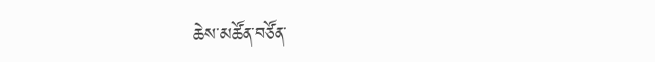ཆེས་མཚོན་བཙོན་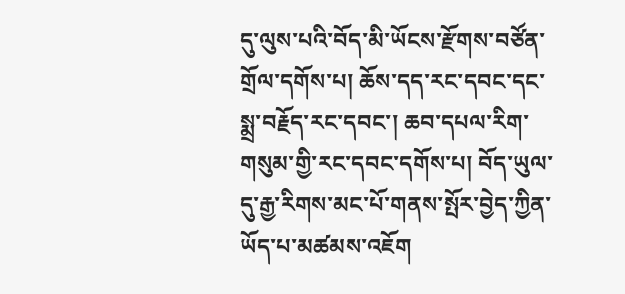དུ་ལུས་པའི་བོད་མི་ཡོངས་རྫོགས་བཙོན་གྲོལ་དགོས་པ། ཆོས་དད་རང་དབང་དང་སྨྲ་བརྗོད་རང་དབང་། ཆབ་དཔལ་རིག་གསུམ་གྱི་རང་དབང་དགོས་པ། བོད་ཡུལ་དུ་རྒྱ་རིགས་མང་པོ་གནས་སྤོར་བྱེད་ཀྱིན་ཡོད་པ་མཚམས་འཇོག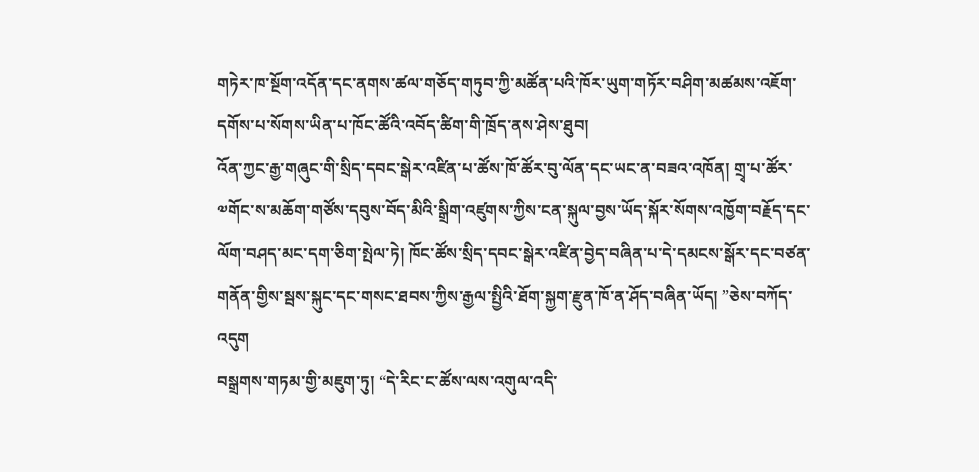གཏེར་ཁ་སྔོག་འདོན་དང་ནགས་ཚལ་གཅོད་གཏུབ་ཀྱི་མཚོན་པའི་ཁོར་ཡུག་གཏོར་བཤིག་མཚམས་འཇོག་དགོས་པ་སོགས་ཡིན་པ་ཁོང་ཚོའི་འབོད་ཚིག་གི་ཁྲོད་ནས་ཤེས་ཐུབ།
འོན་ཀྱང་རྒྱ་གཞུང་གི་སྲིད་དབང་སྒེར་འཛིན་པ་ཚོས་ཁོ་ཚོར་བུ་ལོན་དང་ཡང་ན་བཟའ་འཁོན། གྲྭ་པ་ཚོར་༧གོང་ས་མཆོག་གཙོས་དབུས་བོད་མིའི་སྒྲིག་འཛུགས་ཀྱིས་ངན་སྐུལ་བྱས་ཡོད་སྐོར་སོགས་འཁྱོག་བརྗོད་དང་ལོག་བཤད་མང་དག་ཅིག་སྤེལ་ཏེ། ཁོང་ཚོས་སྲིད་དབང་སྒེར་འཛིན་བྱེད་བཞིན་པ་དེ་དམངས་སྒོར་དང་བཙན་གནོན་གྱིས་སྦས་སྐུང་དང་གསང་ཐབས་ཀྱིས་རྒྱལ་སྤྱིའི་ཐོག་སྐྱག་རྫུན་ཁོ་ན་ཤོད་བཞིན་ཡོད། ”ཅེས་བཀོད་འདུག
བསྒྲགས་གཏམ་གྱི་མཇུག་ཏུ། “དེ་རིང་ང་ཚོས་ལས་འགུལ་འདི་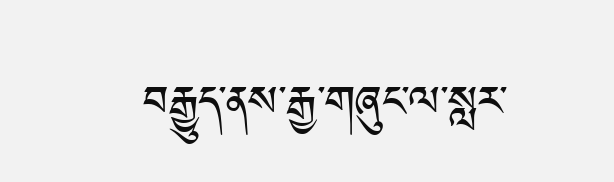བརྒྱུད་ནས་རྒྱ་གཞུང་ལ་སླར་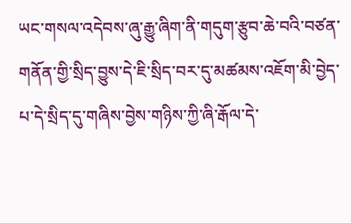ཡང་གསལ་འདེབས་ཞུ་རྒྱུ་ཞིག་ནི་གདུག་རྩུབ་ཆེ་བའི་བཙན་གནོན་གྱི་སྲིད་བྱུས་དེ་ཇི་སྲིད་བར་དུ་མཚམས་འཇོག་མི་བྱེད་པ་དེ་སྲིད་དུ་གཞིས་བྱེས་གཉིས་ཀྱི་ཞི་རྒོལ་དེ་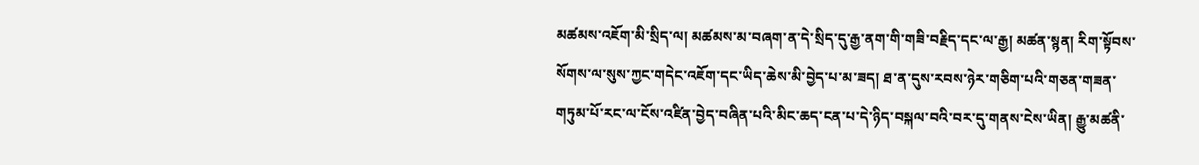མཚམས་འཇོག་མི་སྲིད་ལ། མཚམས་མ་བཞག་ན་དེ་སྲིད་དུ་རྒྱ་ནག་གི་གཟི་བརྗིད་དང་ལ་རྒྱ། མཚན་སྙན། རིག་སྟོབས་སོགས་ལ་སུས་ཀྱང་གདེང་འཇོག་དང་ཡིད་ཆེས་མི་བྱེད་པ་མ་ཟད། ཐ་ན་དུས་རབས་ཉེར་གཅིག་པའི་གཅན་གཟན་གཏུམ་པོ་རང་ལ་ངོས་འཛིན་བྱེད་བཞིན་པའི་མིང་ཆད་ངན་པ་དེ་ཉིད་བསྐལ་བའི་བར་དུ་གནས་ངེས་ཡིན། རྒྱུ་མཚནི་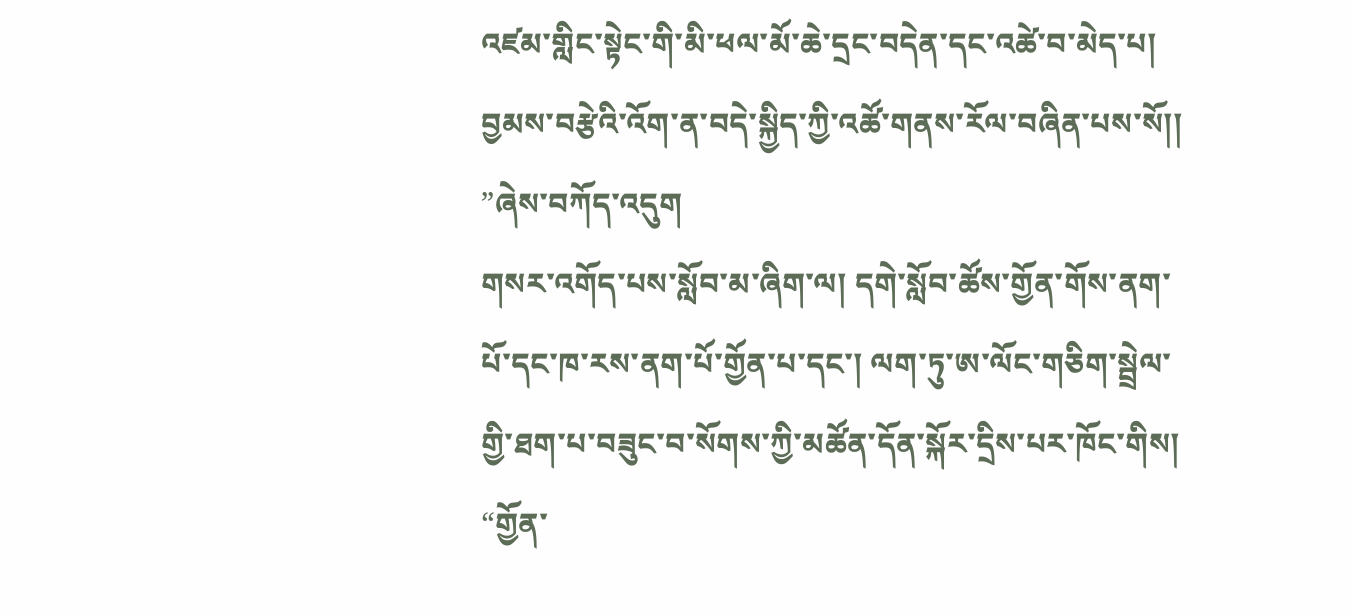འཛམ་གླིང་སྟེང་གི་མི་ཕལ་མོ་ཆེ་དྲང་བདེན་དང་འཚེ་བ་མེད་པ། བྱམས་བརྩེའི་འོག་ན་བདེ་སྐྱིད་ཀྱི་འཚོ་གནས་རོལ་བཞིན་པས་སོ།། ”ཞེས་བཀོད་འདུག
གསར་འགོད་པས་སློབ་མ་ཞིག་ལ། དགེ་སློབ་ཚོས་གྱོན་གོས་ནག་པོ་དང་ཁ་རས་ནག་པོ་གྱོན་པ་དང་། ལག་ཏུ་ཨ་ལོང་གཅིག་སྦྲེལ་གྱི་ཐག་པ་བཟུང་བ་སོགས་ཀྱི་མཚོན་དོན་སྐོར་དྲིས་པར་ཁོང་གིས། “གྱོན་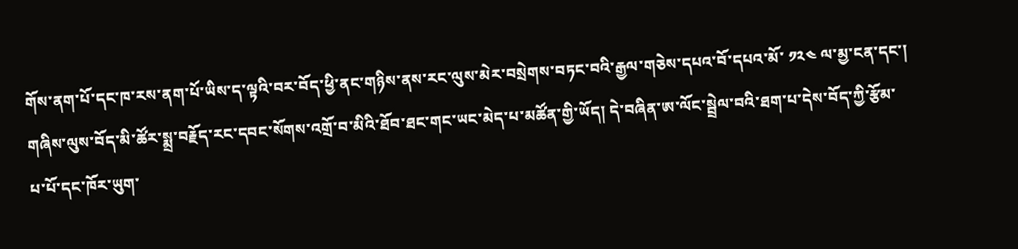གོས་ནག་པོ་དང་ཁ་རས་ནག་པོ་ཡིས་ད་ལྟའི་བར་བོད་ཕྱི་ནང་གཉིས་ནས་རང་ལུས་མེར་བསྲེགས་བཏང་བའི་རྒྱལ་གཅེས་དཔའ་བོ་དཔའ་མོ་ ༡༢༤ ལ་མྱ་ངན་དང་། གཞིས་ལུས་བོད་མི་ཚོར་སྨྲ་བརྗོད་རང་དབང་སོགས་འགྲོ་བ་མིའི་ཐོབ་ཐང་གང་ཡང་མེད་པ་མཚོན་གྱི་ཡོད། དེ་བཞིན་ཨ་ལོང་སྦྲེལ་བའི་ཐག་པ་དེས་བོད་ཀྱི་རྩོམ་པ་པོ་དང་ཁོར་ཡུག་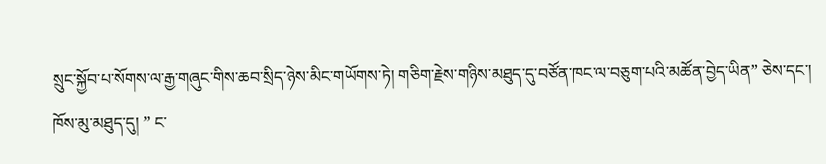སྲུང་སྐྱོབ་པ་སོགས་ལ་རྒྱ་གཞུང་གིས་ཆབ་སྲིད་ཉེས་མིང་གཡོགས་ཏེ། གཅིག་རྗེས་གཉིས་མཐུད་དུ་བཙོན་ཁང་ལ་བཅུག་པའི་མཚོན་བྱེད་ཡིན” ཅེས་དང་།
ཁོས་མུ་མཐུད་དུ། ” ང་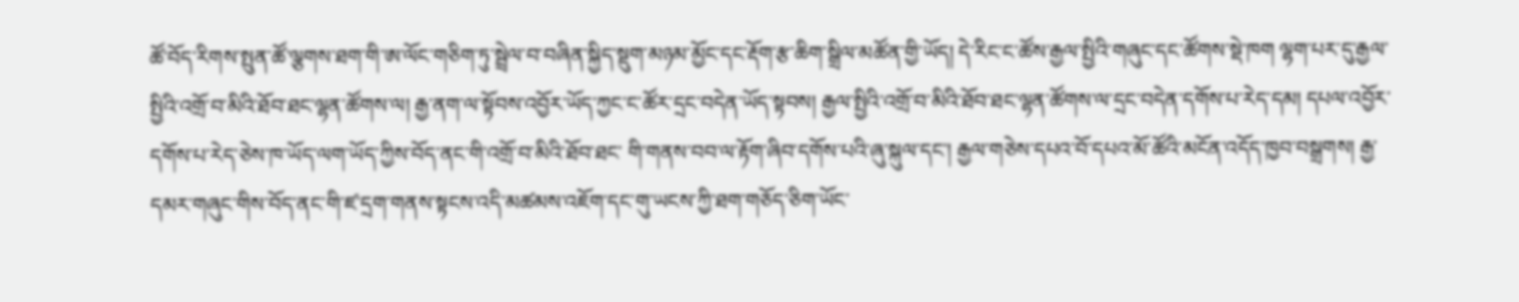ཚོ་བོད་རིགས་སྤུན་ཚོ་ལྕགས་ཐག་གི་ཨ་ལོང་གཅིག་ཏུ་སྦྲེལ་བ་བཞིན་སྐྱིད་སྡུག་མཉམ་མྱོང་དང་རྡོག་རྩ་ཆིག་སྒྲིལ་མཚོན་གྱི་ཡོད། དེ་རིང་ང་ཚོས་རྒྱལ་སྤྱིའི་གཞུང་དང་ཚོགས་སྡེ་ཁག ལྷག་པར་དུ་རྒྱལ་སྤྱིའི་འགྲོ་བ་མིའི་ཐོབ་ཐང་ལྷན་ཚོགས་ལ། རྒྱ་ནག་ལ་སྟོབས་འབྱོར་ཡོད་ཀྱང་ང་ཚོར་དྲང་བདེན་ཡོད་སྟབས། རྒྱལ་སྤྱིའི་འགྲོ་བ་མིའི་ཐོབ་ཐང་ལྷན་ཚོགས་ལ་དྲང་བདེན་དགོས་པ་རེད་དམ། དཔལ་འབྱོར་དགོས་པ་རེད་ཅེས་ཁ་ཡོད་ལག་ཡོད་ཀྱིས་བོད་ནང་གི་འགྲོ་བ་མིའི་ཐོབ་ཐང་ གི་གནས་བབ་ལ་རྟོག་ཞིབ་དགོས་པའི་ཞུ་སྐུལ་དང་། རྒྱལ་གཅེས་དཔའ་བོ་དཔའ་མོ་ཚོའི་མངོན་འདོད་ཁྱབ་བསྒྲགས། རྒྱ་དམར་གཞུང་གིས་བོད་ནང་གི་ཛ་དྲག་གནས་སྟངས་འདི་མཚམས་འཇོག་དང་གུ་ཡངས་ཀྱི་ཐག་གཅོད་ཅིག་ཡོང་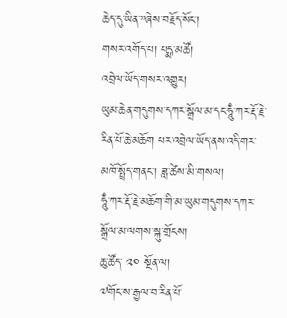ཆེད་དུ་ཡིན་”ཞེས་བརྗོད་སོང་།
གསར་འགོད་པ། པདྨ་མཚོ།
འབྲེལ་ཡོད་གསར་འགྱུར།
ཡུམ་ཆེན་གདུགས་དཀར་སྒྲོལ་མ་དང་ཧཱུྃ་ཀར་རྡོ་རྗེ་རིན་པོ་ཆེ་མཆོག པར་འབྲེལ་ཡོད་ནས་འདི་གར་མཁོ་སྤྲོད་གནང་། ཟླ་ཚེས་མི་གསལ།
ཧཱུྃ་ཀར་རྡོ་རྗེ་མཆོག་གི་མ་ཡུམ་གདུགས་དཀར་སྒྲོལ་མ་ལགས་སྐུ་གྲོངས།
ཆུ་ཚོད་ ༢༠ སྔོན་ལ།
༧གོང་ས་རྒྱལ་བ་རིན་པོ་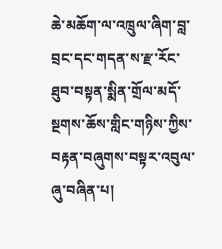ཆེ་མཆོག་ལ་འཁྲུལ་ཞིག་བླ་བྲང་དང་གདན་ས་རྫ་རོང་ཐུབ་བསྟན་སྨིན་གྲོལ་མདོ་སྔགས་ཆོས་གླིང་གཉིས་ཀྱིས་བརྟན་བཞུགས་བསྟར་འབུལ་ཞུ་བཞིན་པ།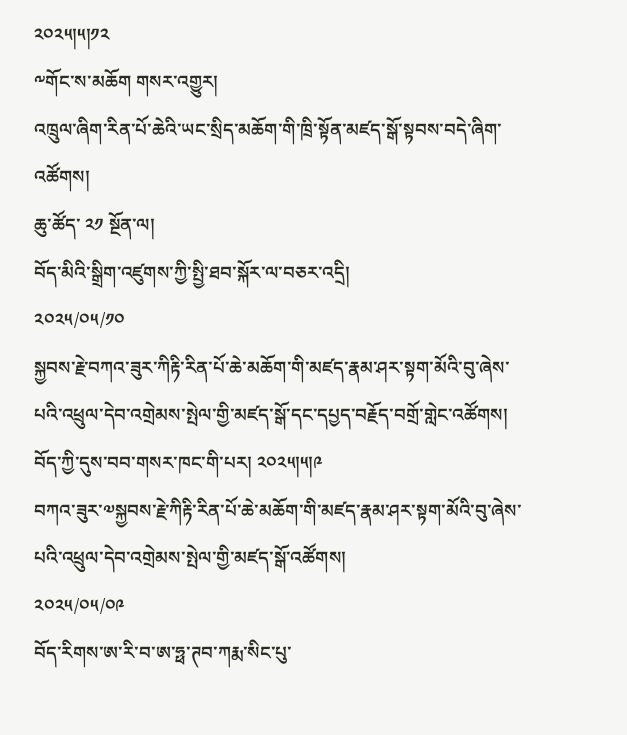༢༠༢༥།༥།༡༢
༸གོང་ས་མཆོག གསར་འགྱུར།
འཁྲུལ་ཞིག་རིན་པོ་ཆེའི་ཡང་སྲིད་མཆོག་གི་ཁྲི་སྟོན་མཛད་སྒོ་སྟབས་བདེ་ཞིག་འཚོགས།
ཆུ་ཚོད་ ༢༡ སྔོན་ལ།
བོད་མིའི་སྒྲིག་འཛུགས་ཀྱི་སྤྱི་ཐབ་སྐོར་ལ་བཅར་འདྲི།
༢༠༢༥/༠༥/༡༠
སྐྱབས་རྗེ་བཀའ་ཟུར་ཀིརྟི་རིན་པོ་ཆེ་མཆོག་གི་མཛད་རྣམ་ཤར་སྟག་མོའི་བུ་ཞེས་པའི་འཕྲུལ་དེབ་འགྲེམས་སྤེལ་གྱི་མཛད་སྒོ་དང་དཔྱད་བརྗོད་བགྲོ་གླེང་འཚོགས། བོད་ཀྱི་དུས་བབ་གསར་ཁང་གི་པར། ༢༠༢༥།༥།༩
བཀའ་ཟུར་༧སྐྱབས་རྗེ་ཀིརྟི་རིན་པོ་ཆེ་མཆོག་གི་མཛད་རྣམ་ཤར་སྟག་མོའི་བུ་ཞེས་པའི་འཕྲུལ་དེབ་འགྲེམས་སྤེལ་གྱི་མཛད་སྒོ་འཚོགས།
༢༠༢༥/༠༥/༠༩
བོད་རིགས་ཨ་རི་བ་ཨ་ཧྥ་ཊབ་ཀརྨ་སིང་པུ་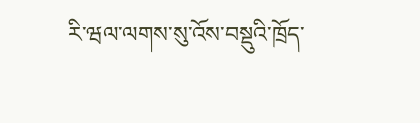རི་ཝལ་ལགས་སུ་འོས་བསྡུའི་ཁྲོད་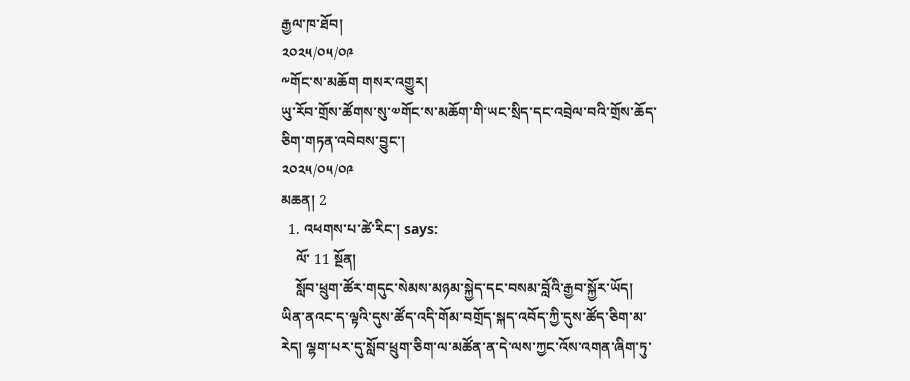རྒྱལ་ཁ་ཐོབ།
༢༠༢༥/༠༥/༠༩
༸གོང་ས་མཆོག གསར་འགྱུར།
ཡུ་རོབ་གྲོས་ཚོགས་སུ་༧གོང་ས་མཆོག་གི་ཡང་སྲིད་དང་འབྲེལ་བའི་གྲོས་ཆོད་ཅིག་གཏན་འབེབས་བྱུང་།
༢༠༢༥/༠༥/༠༩
མཆན། 2
  1. འཕགས་པ་ཚེ་རིང་། says:
    ལོ་ 11 སྔོན།
    སློབ་ཕྲུག་ཚོར་གདུང་སེམས་མཉམ་སྐྱེད་དང་བསམ་བློའི་རྒྱབ་སྐྱོར་ཡོད། ཡིན་ནའང་ད་ལྟའི་དུས་ཚོད་འདི་གོམ་བགྲོད་སྐད་འབོད་ཀྱི་དུས་ཚོད་ཅིག་མ་རེད། ལྷག་པར་དུ་སློབ་ཕྲུག་ཅིག་ལ་མཚོན་ན་དེ་ལས་ཀྱང་འོས་འགན་ཞིག་ཏུ་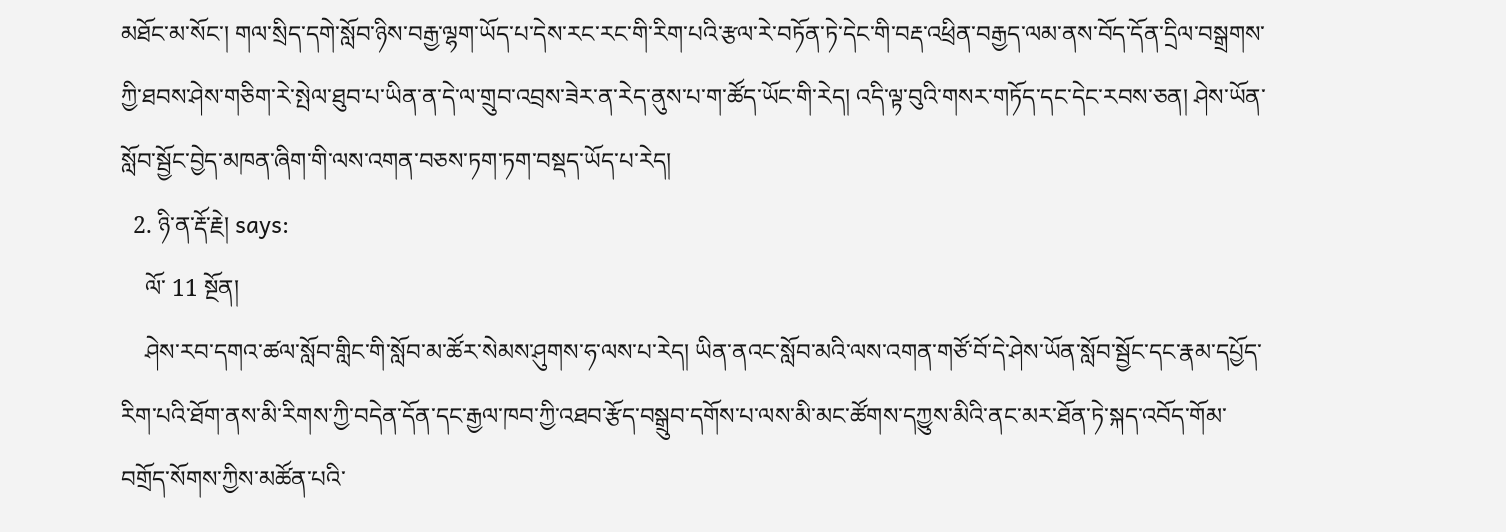མཐོང་མ་སོང་། གལ་སྲིད་དགེ་སློབ་ཉིས་བརྒྱ་ལྷག་ཡོད་པ་དེས་རང་རང་གི་རིག་པའི་རྩལ་རེ་བཏོན་ཏེ་དེང་གི་བརྡ་འཕྲིན་བརྒྱད་ལམ་ནས་བོད་དོན་དྲིལ་བསྒྲགས་ཀྱི་ཐབས་ཤེས་གཅིག་རེ་སྤེལ་ཐུབ་པ་ཡིན་ན་དེ་ལ་གྲུབ་འབྲས་ཟེར་ན་རེད་ནུས་པ་ག་ཚོད་ཡོང་གི་རེད། འདི་ལྟ་བུའི་གསར་གཏོད་དང་དེང་རབས་ཅན། ཤེས་ཡོན་སློབ་སྦྱོང་བྱེད་མཁན་ཞིག་གི་ལས་འགན་བཅས་ཏག་ཏག་བསྡད་ཡོད་པ་རེད།
  2. ཉི་ན་རྡོ་རྗེ། says:
    ལོ་ 11 སྔོན།
    ཤེས་རབ་དགའ་ཚལ་སློབ་གླིང་གི་སློབ་མ་ཚོར་སེམས་ཤུགས་ཧ་ལས་པ་རེད། ཡིན་ནའང་སློབ་མའི་ལས་འགན་གཙོ་བོ་དེ་ཤེས་ཡོན་སློབ་སྦྱོང་དང་རྣམ་དཔྱོད་རིག་པའི་ཐོག་ནས་མི་རིགས་ཀྱི་བདེན་དོན་དང་རྒྱལ་ཁབ་ཀྱི་འཐབ་རྩོད་བསྒྲུབ་དགོས་པ་ལས་མི་མང་ཚོགས་དཀྱུས་མིའི་ནང་མར་ཐོན་ཏེ་སྐད་འབོད་གོམ་བགྲོད་སོགས་ཀྱིས་མཚོན་པའི་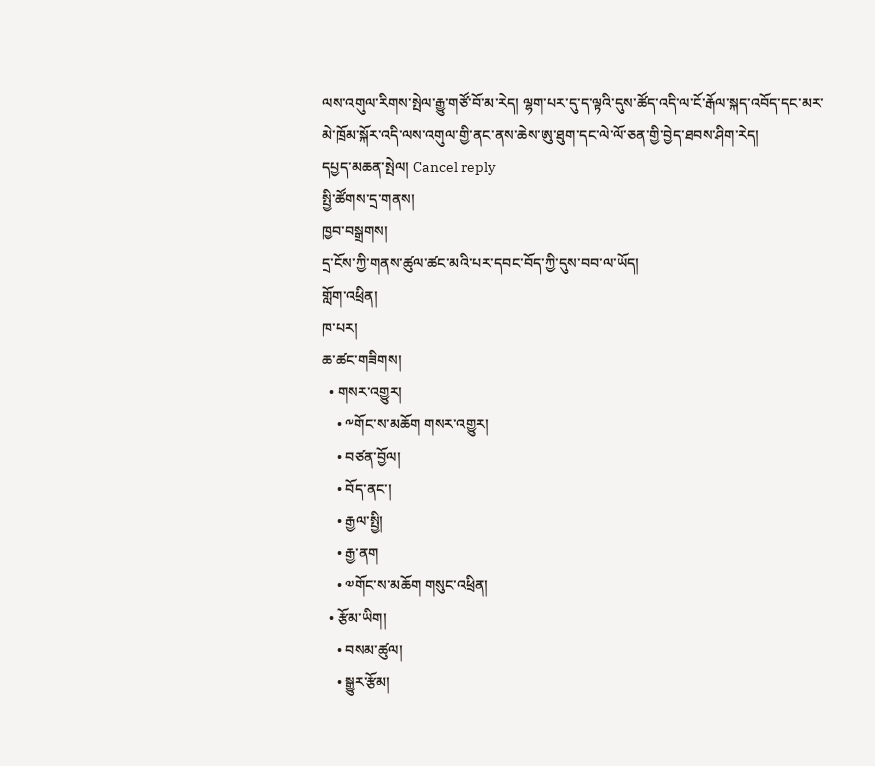ལས་འགུལ་རིགས་སྤེལ་རྒྱུ་གཙོ་བོ་མ་རེད། ལྷག་པར་དུ་ད་ལྟའི་དུས་ཚོད་འདི་ལ་ངོ་རྒོལ་སྐད་འབོད་དང་མར་མེ་ཁྲོམ་སྐོར་འདི་ལས་འགུལ་གྱི་ནང་ནས་ཆེས་ཨུ་ཐུག་དང་ལེ་ལོ་ཅན་གྱི་བྱེད་ཐབས་ཤིག་རེད།
དཔྱད་མཆན་སྤེལ། Cancel reply
སྤྱི་ཚོགས་དྲ་གནས།
ཁྱབ་བསྒྲགས།
དྲ་ངོས་ཀྱི་གནས་ཚུལ་ཚང་མའི་པར་དབང་བོད་ཀྱི་དུས་བབ་ལ་ཡོད།
གློག་འཕྲིན།
ཁ་པར།
ཆ་ཚང་གཟིགས།
  • གསར་འགྱུར།
    • ༸གོང་ས་མཆོག གསར་འགྱུར།
    • བཙན་བྱོལ།
    • བོད་ནང་།
    • རྒྱལ་སྤྱི།
    • རྒྱ་ནག
    • ༧གོང་ས་མཆོག གསུང་འཕྲིན།
  • རྩོམ་ཡིག།
    • བསམ་ཚུལ།
    • སྒྱུར་རྩོམ།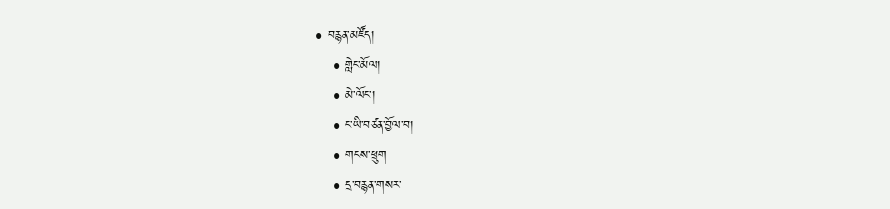• བརྙན་མཛོད།
    • གླེང་མོལ།
    • མེ་ལོང་།
    • ང་ཡི་བཙན་བྱོལ་བ།
    • གངས་ཕྲུག
    • དྲ་བརྙན་གསར་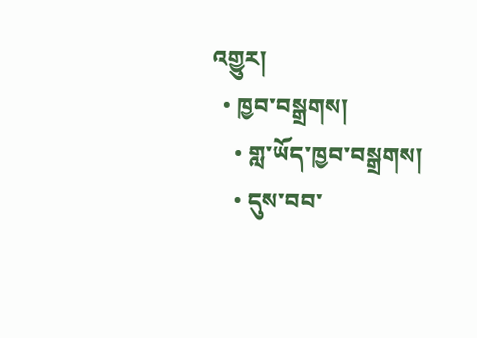འགྱུར།
  • ཁྱབ་བསྒྲགས།
    • གླ་ཡོད་ཁྱབ་བསྒྲགས།
    • དུས་བབ་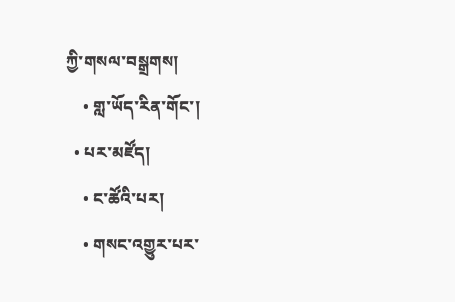ཀྱི་གསལ་བསྒྲགས།
    • གླ་ཡོད་རིན་གོང་།
  • པར་མཛོད།
    • ང་ཚོའི་པར།
    • གསང་འགྱུར་པར་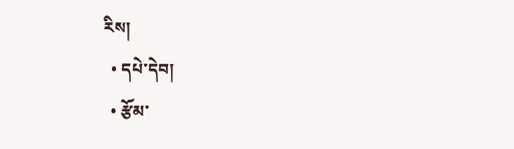རིས།
  • དཔེ་དེབ།
  • རྩོམ་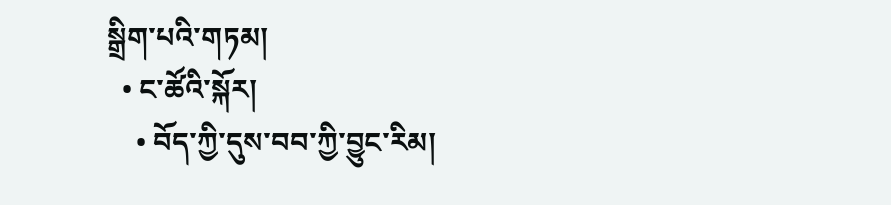སྒྲིག་པའི་གཏམ།
  • ང་ཚོའི་སྐོར།
    • བོད་ཀྱི་དུས་བབ་ཀྱི་བྱུང་རིམ།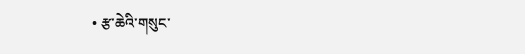• རྩ་ཆེའི་གསུང་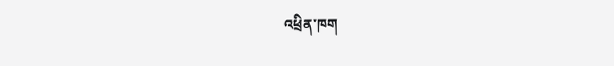འཕྲིན་ཁག